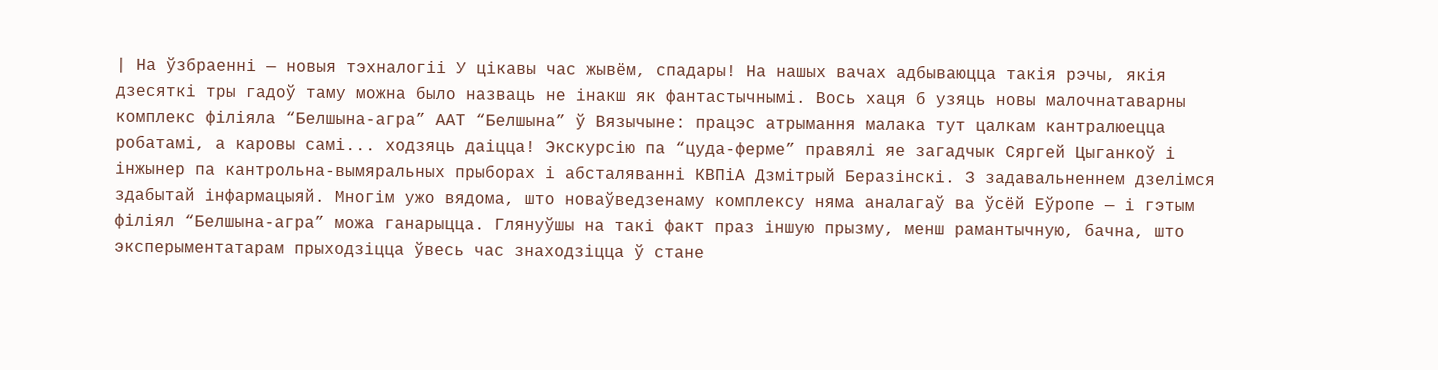| На ўзбраенні — новыя тэхналогіі У цікавы час жывём, спадары! На нашых вачах адбываюцца такія рэчы, якія дзесяткі тры гадоў таму можна было назваць не інакш як фантастычнымі. Вось хаця б узяць новы малочнатаварны комплекс філіяла “Белшына-агра” ААТ “Белшына” ў Вязычыне: працэс атрымання малака тут цалкам кантралюецца робатамі, а каровы самі... ходзяць даіцца! Экскурсію па “цуда-ферме” правялі яе загадчык Сяргей Цыганкоў і інжынер па кантрольна-вымяральных прыборах і абсталяванні КВПіА Дзмітрый Беразінскі. З задавальненнем дзелімся здабытай інфармацыяй. Многім ужо вядома, што новаўведзенаму комплексу няма аналагаў ва ўсёй Еўропе — і гэтым філіял “Белшына-агра” можа ганарыцца. Глянуўшы на такі факт праз іншую прызму, менш рамантычную, бачна, што эксперыментатарам прыходзіцца ўвесь час знаходзіцца ў стане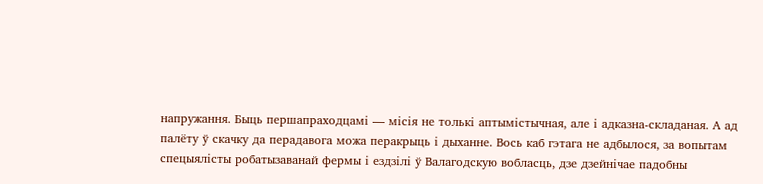напружання. Быць першапраходцамі — місія не толькі аптымістычная, але і адказна-складаная. А ад палёту ў скачку да перадавога можа перакрыць і дыханне. Вось каб гэтага не адбылося, за вопытам спецыялісты робатызаванай фермы і ездзілі ў Валагодскую вобласць, дзе дзейнічае падобны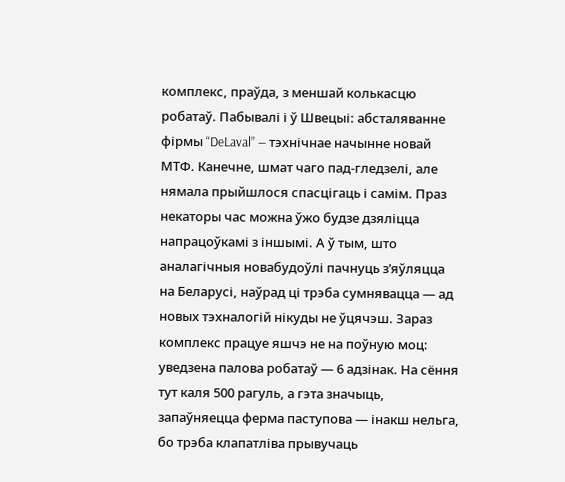комплекс, праўда, з меншай колькасцю робатаў. Пабывалі і ў Швецыі: абсталяванне фірмы “DeLaval” — тэхнічнае начынне новай МТФ. Канечне, шмат чаго пад-гледзелі, але нямала прыйшлося спасцігаць і самім. Праз некаторы час можна ўжо будзе дзяліцца напрацоўкамі з іншымі. А ў тым, што аналагічныя новабудоўлі пачнуць з’яўляцца на Беларусі, наўрад ці трэба сумнявацца — ад новых тэхналогій нікуды не ўцячэш. Зараз комплекс працуе яшчэ не на поўную моц: уведзена палова робатаў — 6 адзінак. На сёння тут каля 500 рагуль, а гэта значыць, запаўняецца ферма паступова — інакш нельга, бо трэба клапатліва прывучаць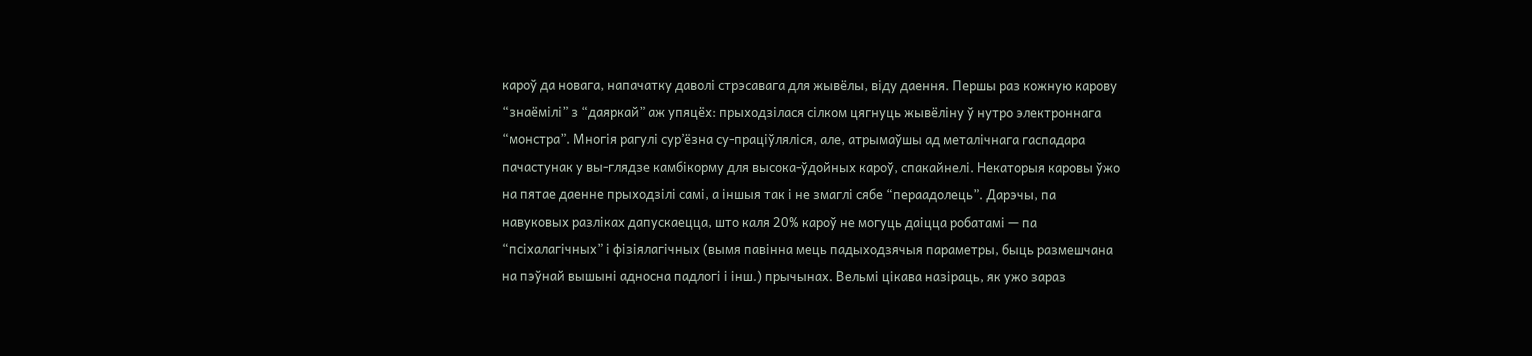кароў да новага, напачатку даволі стрэсавага для жывёлы, віду даення. Першы раз кожную карову “знаёмілі” з “даяркай” аж упяцёх: прыходзілася сілком цягнуць жывёліну ў нутро электроннага “монстра”. Многія рагулі сур’ёзна су-праціўляліся, але, атрымаўшы ад металічнага гаспадара пачастунак у вы-глядзе камбікорму для высока-ўдойных кароў, спакайнелі. Некаторыя каровы ўжо на пятае даенне прыходзілі самі, а іншыя так і не змаглі сябе “пераадолець”. Дарэчы, па навуковых разліках дапускаецца, што каля 20% кароў не могуць даіцца робатамі — па “псіхалагічных” і фізіялагічных (вымя павінна мець падыходзячыя параметры, быць размешчана на пэўнай вышыні адносна падлогі і інш.) прычынах. Вельмі цікава назіраць, як ужо зараз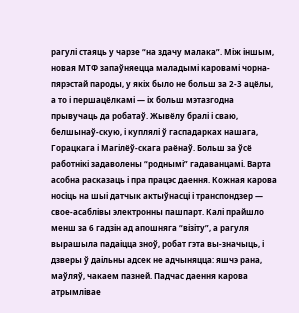рагулі стаяць у чарзе “на здачу малака”. Між іншым, новая МТФ запаўняецца маладымі каровамі чорна-пярэстай пароды, у якіх было не больш за 2-3 ацёлы, а то і першацёлкамі — іх больш мэтазгодна прывучаць да робатаў. Жывёлу бралі і сваю, белшынаў-скую, і куплялі ў гаспадарках нашага, Горацкага і Магілёў-скага раёнаў. Больш за ўсё работнікі задаволены “роднымі” гадаванцамі. Варта асобна расказаць і пра працэс даення. Кожная карова носіць на шыі датчык актыўнасці і транспондзер — свое-асаблівы электронны пашпарт. Калі прайшло менш за 6 гадзін ад апошняга “візіту”, а рагуля вырашыла падаіцца зноў, робат гэта вы-значыць, і дзверы ў даільны адсек не адчыняцца: яшчэ рана, маўляў, чакаем пазней. Падчас даення карова атрымлівае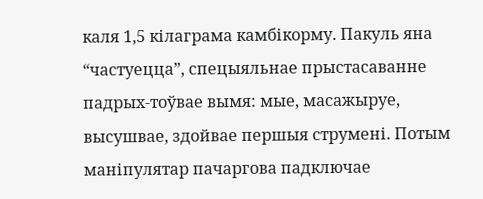каля 1,5 кілаграма камбікорму. Пакуль яна “частуецца”, спецыяльнае прыстасаванне падрых-тоўвае вымя: мые, масажыруе, высушвае, здойвае першыя струмені. Потым маніпулятар пачаргова падключае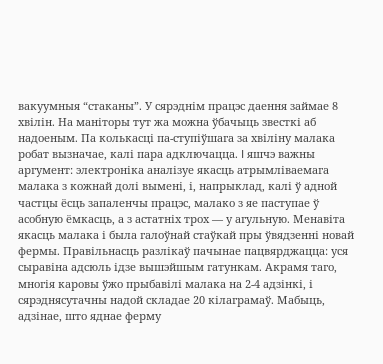вакуумныя “стаканы”. У сярэднім працэс даення займае 8 хвілін. На маніторы тут жа можна ўбачыць звесткі аб надоеным. Па колькасці па-ступіўшага за хвіліну малака робат вызначае, калі пара адключацца. I яшчэ важны аргумент: электроніка аналізуе якасць атрымліваемага малака з кожнай долі вымені, і, напрыклад, калі ў адной частцы ёсць запаленчы працэс, малако з яе паступае ў асобную ёмкасць, а з астатніх трох — у агульную. Менавіта якасць малака і была галоўнай стаўкай пры ўвядзенні новай фермы. Правільнасць разлікаў пачынае пацвярджацца: уся сыравіна адсюль ідзе вышэйшым гатункам. Акрамя таго, многія каровы ўжо прыбавілі малака на 2-4 адзінкі, і сярэднясутачны надой складае 20 кілаграмаў. Мабыць, адзінае, што яднае ферму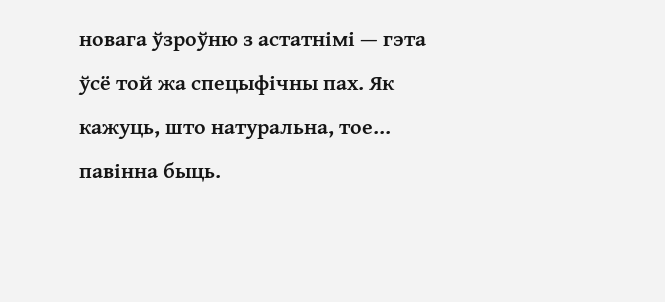новага ўзроўню з астатнімі — гэта ўсё той жа спецыфічны пах. Як кажуць, што натуральна, тое... павінна быць.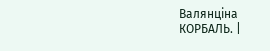Валянціна КОРБАЛЬ. |